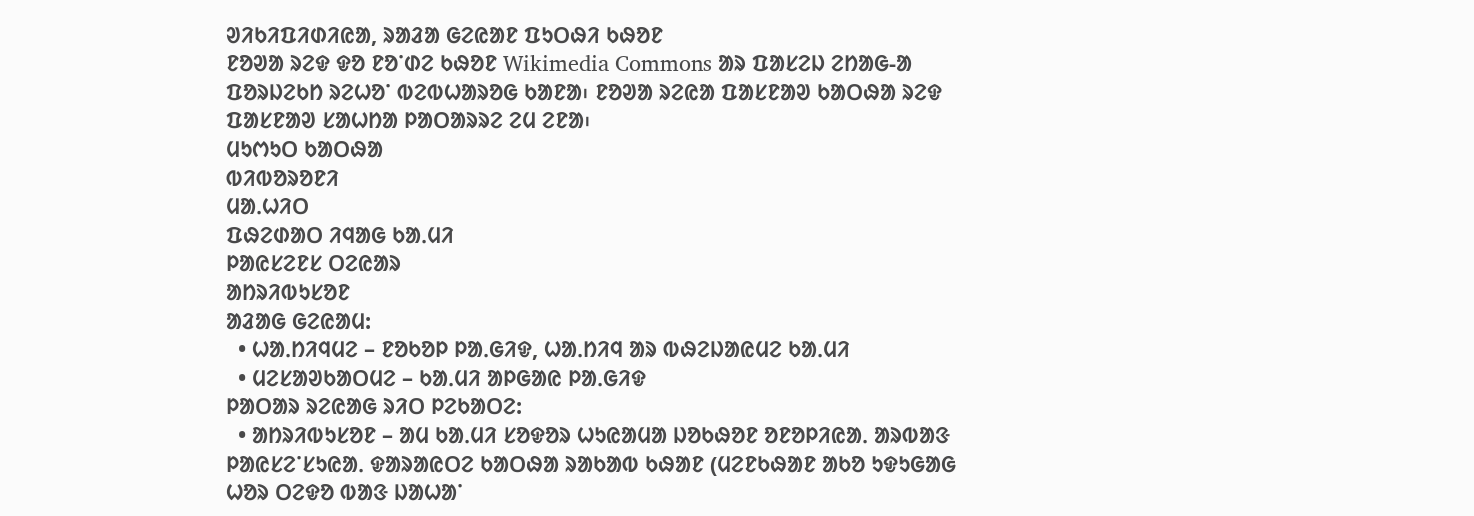ᱣᱤᱠᱤᱯᱤᱰᱤᱭᱟ, ᱨᱟᱲᱟ ᱜᱮᱭᱟᱱ ᱯᱩᱛᱷᱤ ᱠᱷᱚᱱ
ᱱᱚᱣᱟ ᱨᱮᱫ ᱫᱚ ᱱᱚᱸᱰᱮ ᱠᱷᱚᱱ Wikimedia Commons ᱟᱨ ᱯᱟᱥᱮᱡ ᱮᱴᱟᱜ-ᱟ ᱯᱚᱨᱡᱮᱠᱴ ᱨᱮᱦᱚᱸ ᱵᱮᱵᱦᱟᱨᱚᱜ ᱠᱟᱱᱟ᱾ ᱱᱚᱣᱟ ᱨᱮᱭᱟ ᱯᱟᱥᱱᱟᱣ ᱠᱟᱛᱷᱟ ᱨᱮᱫ ᱯᱟᱥᱱᱟᱣ ᱥᱟᱦᱴᱟ ᱞᱟᱛᱟᱨᱨᱮ ᱮᱢ ᱮᱱᱟ᱾
ᱢᱩᱬᱩᱛ ᱠᱟᱛᱷᱟ
ᱵᱤᱵᱚᱨᱚᱱᱤ
ᱢᱟᱹᱦᱤᱛ
ᱯᱷᱮᱰᱟᱛ ᱤᱧᱟᱜ ᱠᱟᱹᱢᱤ
ᱞᱟᱭᱥᱮᱱᱥ ᱛᱮᱭᱟᱨ
ᱟᱴᱨᱤᱵᱩᱥᱚᱱ
ᱟᱲᱟᱜ ᱜᱮᱭᱟᱢ:
  • ᱦᱟᱹᱴᱤᱧᱢᱮ – ᱱᱚᱠᱚᱞ ᱞᱟᱹᱜᱤᱫ, ᱦᱟᱹᱴᱤᱧ ᱟᱨ ᱵᱷᱮᱡᱟᱭᱢᱮ ᱠᱟᱹᱢᱤ
  • ᱢᱮᱥᱟᱣᱠᱟᱛᱢᱮ – ᱠᱟᱹᱢᱤ ᱟᱞᱜᱟᱭ ᱞᱟᱹᱜᱤᱫ
ᱞᱟᱛᱟᱨ ᱨᱮᱭᱟᱜ ᱨᱤᱛ ᱞᱮᱠᱟᱛᱮ:
  • ᱟᱴᱨᱤᱵᱩᱥᱚᱱ – ᱟᱢ ᱠᱟᱹᱢᱤ ᱥᱚᱫᱚᱨ ᱦᱩᱭᱟᱢᱟ ᱡᱚᱠᱷᱚᱱ ᱚᱱᱚᱞᱤᱭᱟᱹ ᱟᱨᱵᱟᱝ ᱞᱟᱭᱥᱮᱸᱥᱩᱭᱟᱹ ᱫᱟᱨᱟᱭᱛᱮ ᱠᱟᱛᱷᱟ ᱨᱟᱠᱟᱵ ᱠᱷᱟᱱ (ᱢᱮᱱᱠᱷᱟᱱ ᱟᱠᱚ ᱩᱫᱩᱜᱟᱜ ᱦᱚᱨ ᱛᱮᱫᱚ ᱵᱟᱝ ᱡᱟᱦᱟᱸ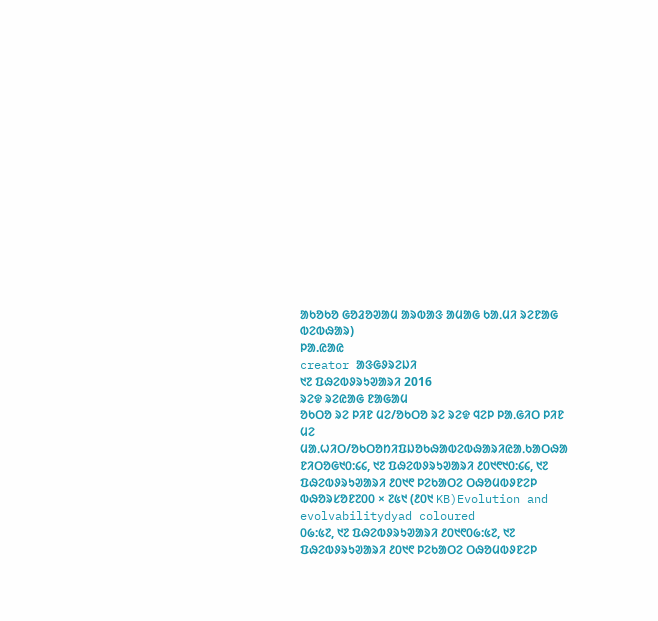ᱟᱠᱚᱠᱚ ᱜᱚᱲᱚᱣᱟᱢ ᱟᱨᱵᱟᱝ ᱟᱢᱟᱜ ᱠᱟᱹᱢᱤ ᱨᱮᱱᱟᱜ ᱵᱮᱵᱷᱟᱨ)
ᱞᱟ.ᱭᱟᱭ
creator ᱟᱝᱜᱽᱨᱮᱡᱤ
᱑᱗ ᱯᱷᱮᱵᱽᱨᱩᱣᱟᱨᱤ 2016
ᱨᱮᱫ ᱨᱮᱭᱟᱜ ᱱᱟᱜᱟᱢ
ᱚᱠᱛᱚ ᱨᱮ ᱞᱤᱱ ᱢᱮ/ᱚᱠᱛᱚ ᱨᱮ ᱨᱮᱫ ᱧᱮᱞ ᱞᱟᱹᱜᱤᱛ ᱞᱤᱱ ᱢᱮ
ᱢᱟᱹᱦᱤᱛ/ᱚᱠᱛᱚᱴᱤᱯᱡᱚᱠᱷᱟᱵᱮᱵᱷᱟᱨᱤᱭᱟᱹᱠᱟᱛᱷᱟ
ᱱᱤᱛᱚᱜ᱑᱐:᱔᱔, ᱑᱗ ᱯᱷᱮᱵᱽᱨᱩᱣᱟᱨᱤ ᱒᱐᱑᱖᱑᱐:᱔᱔, ᱑᱗ ᱯᱷᱮᱵᱽᱨᱩᱣᱟᱨᱤ ᱒᱐᱑᱖ ᱞᱮᱠᱟᱛᱮ ᱛᱷᱚᱢᱵᱽᱱᱮᱞ ᱵᱷᱚᱨᱥᱚᱱ᱗᱐᱐ × ᱗᱕᱑ (᱒᱐᱑ KB)Evolution and evolvabilitydyad coloured
᱐᱙:᱕᱗, ᱑᱗ ᱯᱷᱮᱵᱽᱨᱩᱣᱟᱨᱤ ᱒᱐᱑᱖᱐᱙:᱕᱗, ᱑᱗ ᱯᱷᱮᱵᱽᱨᱩᱣᱟᱨᱤ ᱒᱐᱑᱖ ᱞᱮᱠᱟᱛᱮ ᱛᱷᱚᱢᱵᱽᱱᱮᱞ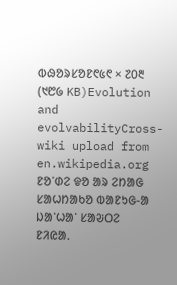ᱵᱷᱚᱨᱥᱚᱱ᱖᱕᱖ × ᱗᱐᱓ (᱑᱘᱙ KB)Evolution and evolvabilityCross-wiki upload from en.wikipedia.org
ᱱᱚᱸᱰᱮ ᱫᱚ ᱟᱨ ᱮᱴᱟᱜ ᱥᱟᱦᱴᱟᱠᱚ ᱵᱟᱱᱩᱜ-ᱟ ᱡᱟᱸᱦᱟᱸ ᱥᱟᱶᱛᱮ ᱱᱤᱭᱟᱹ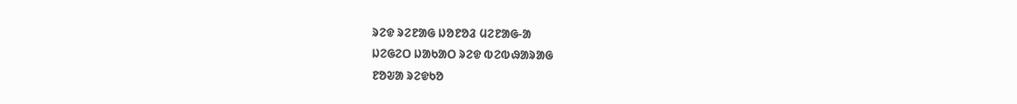ᱨᱮᱫ ᱨᱮᱱᱟᱜ ᱡᱚᱱᱚᱲ ᱢᱮᱱᱟᱜ-ᱟ
ᱡᱮᱜᱮᱛ ᱡᱟᱠᱟᱛ ᱨᱮᱫ ᱵᱮᱵᱷᱟᱨᱟᱜ
ᱱᱚᱶᱟ ᱨᱮᱫᱠᱚ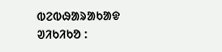ᱵᱮᱵᱷᱟᱨᱟᱠᱟᱫ ᱣᱤᱠᱤᱠᱚ :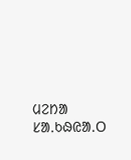ᱢᱮᱴᱟ ᱥᱟᱹᱠᱷᱭᱟᱹᱛ